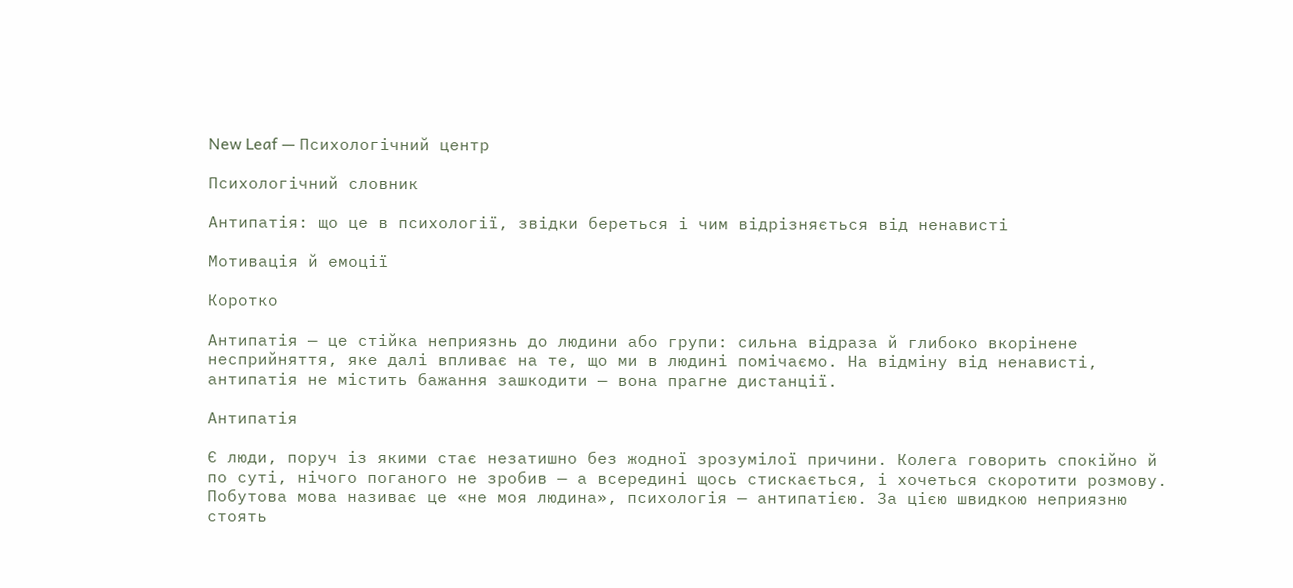New Leaf — Психологічний центр

Психологічний словник

Антипатія: що це в психології, звідки береться і чим відрізняється від ненависті

Мотивація й емоції

Коротко

Антипатія — це стійка неприязнь до людини або групи: сильна відраза й глибоко вкорінене несприйняття, яке далі впливає на те, що ми в людині помічаємо. На відміну від ненависті, антипатія не містить бажання зашкодити — вона прагне дистанції.

Антипатія

Є люди, поруч із якими стає незатишно без жодної зрозумілої причини. Колега говорить спокійно й по суті, нічого поганого не зробив — а всередині щось стискається, і хочеться скоротити розмову. Побутова мова називає це «не моя людина», психологія — антипатією. За цією швидкою неприязню стоять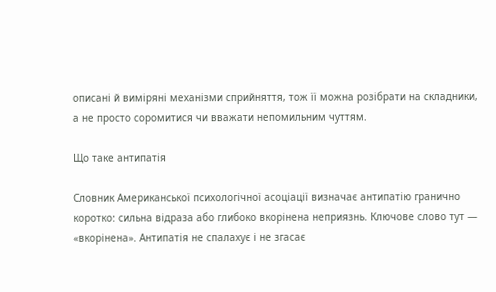описані й виміряні механізми сприйняття, тож її можна розібрати на складники, а не просто соромитися чи вважати непомильним чуттям.

Що таке антипатія

Словник Американської психологічної асоціації визначає антипатію гранично коротко: сильна відраза або глибоко вкорінена неприязнь. Ключове слово тут — «вкорінена». Антипатія не спалахує і не згасає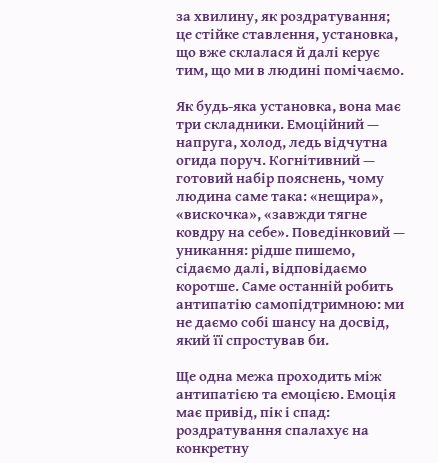за хвилину, як роздратування; це стійке ставлення, установка, що вже склалася й далі керує тим, що ми в людині помічаємо.

Як будь-яка установка, вона має три складники. Емоційний — напруга, холод, ледь відчутна огида поруч. Когнітивний — готовий набір пояснень, чому людина саме така: «нещира», «вискочка», «завжди тягне ковдру на себе». Поведінковий — уникання: рідше пишемо, сідаємо далі, відповідаємо коротше. Саме останній робить антипатію самопідтримною: ми не даємо собі шансу на досвід, який її спростував би.

Ще одна межа проходить між антипатією та емоцією. Емоція має привід, пік і спад: роздратування спалахує на конкретну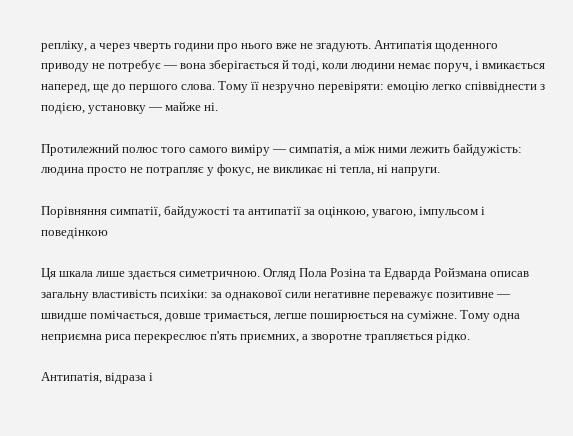репліку, а через чверть години про нього вже не згадують. Антипатія щоденного приводу не потребує — вона зберігається й тоді, коли людини немає поруч, і вмикається наперед, ще до першого слова. Тому її незручно перевіряти: емоцію легко співвіднести з подією, установку — майже ні.

Протилежний полюс того самого виміру — симпатія, а між ними лежить байдужість: людина просто не потрапляє у фокус, не викликає ні тепла, ні напруги.

Порівняння симпатії, байдужості та антипатії за оцінкою, увагою, імпульсом і поведінкою

Ця шкала лише здається симетричною. Огляд Пола Розіна та Едварда Ройзмана описав загальну властивість психіки: за однакової сили негативне переважує позитивне — швидше помічається, довше тримається, легше поширюється на суміжне. Тому одна неприємна риса перекреслює п'ять приємних, а зворотне трапляється рідко.

Антипатія, відраза і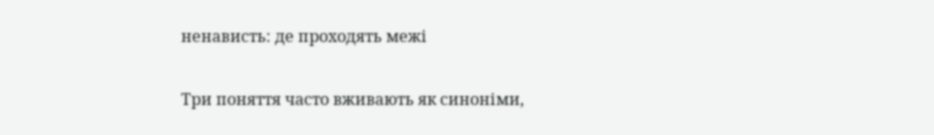ненависть: де проходять межі

Три поняття часто вживають як синоніми,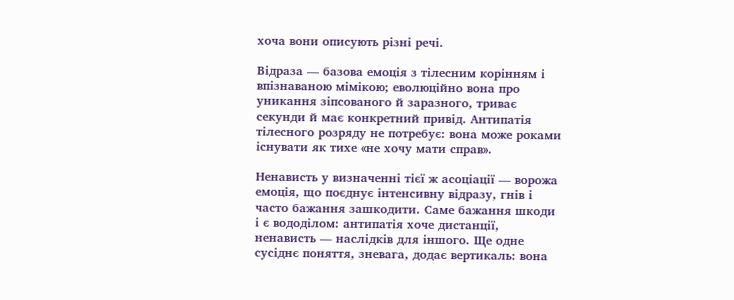хоча вони описують різні речі.

Відраза — базова емоція з тілесним корінням і впізнаваною мімікою; еволюційно вона про уникання зіпсованого й заразного, триває секунди й має конкретний привід. Антипатія тілесного розряду не потребує: вона може роками існувати як тихе «не хочу мати справ».

Ненависть у визначенні тієї ж асоціації — ворожа емоція, що поєднує інтенсивну відразу, гнів і часто бажання зашкодити. Саме бажання шкоди і є вододілом: антипатія хоче дистанції, ненависть — наслідків для іншого. Ще одне сусіднє поняття, зневага, додає вертикаль: вона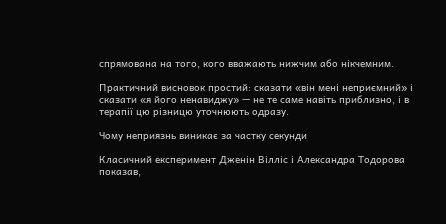спрямована на того, кого вважають нижчим або нікчемним.

Практичний висновок простий: сказати «він мені неприємний» і сказати «я його ненавиджу» — не те саме навіть приблизно, і в терапії цю різницю уточнюють одразу.

Чому неприязнь виникає за частку секунди

Класичний експеримент Дженін Вілліс і Александра Тодорова показав,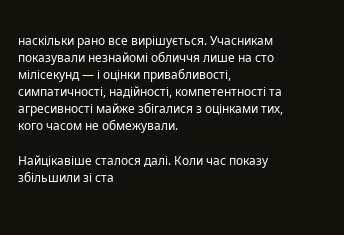наскільки рано все вирішується. Учасникам показували незнайомі обличчя лише на сто мілісекунд — і оцінки привабливості, симпатичності, надійності, компетентності та агресивності майже збігалися з оцінками тих, кого часом не обмежували.

Найцікавіше сталося далі. Коли час показу збільшили зі ста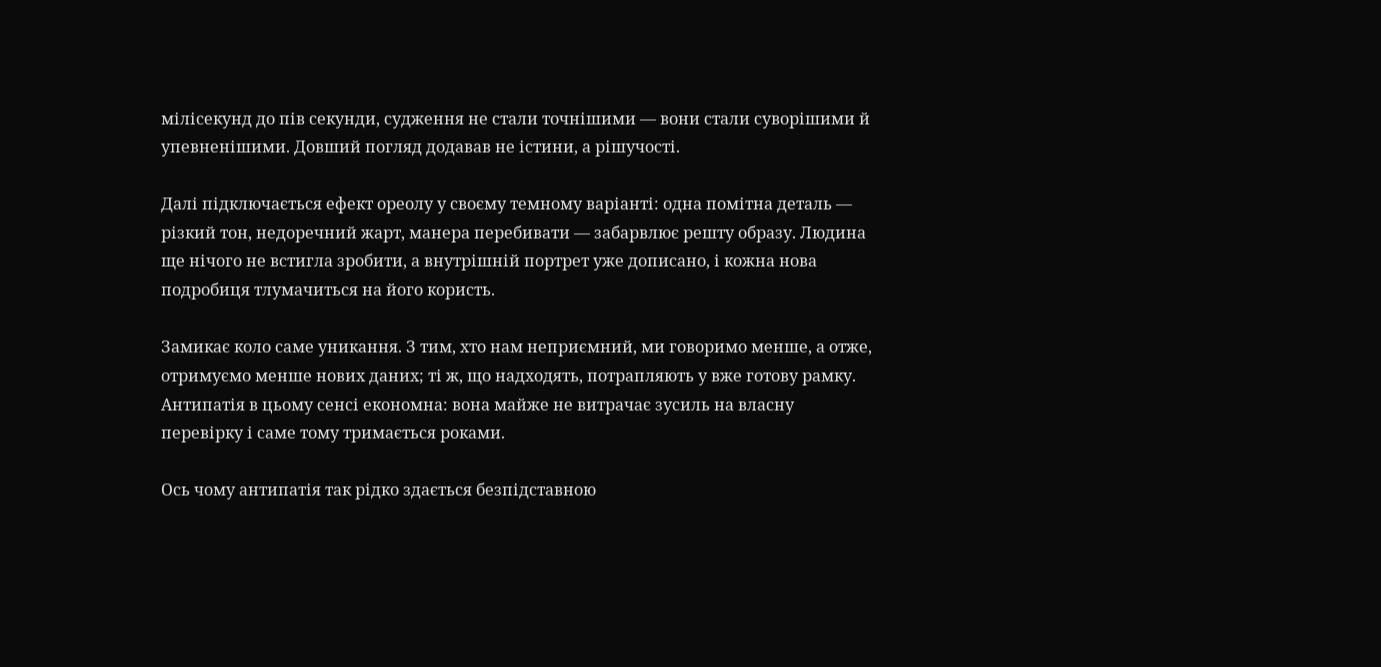мілісекунд до пів секунди, судження не стали точнішими — вони стали суворішими й упевненішими. Довший погляд додавав не істини, а рішучості.

Далі підключається ефект ореолу у своєму темному варіанті: одна помітна деталь — різкий тон, недоречний жарт, манера перебивати — забарвлює решту образу. Людина ще нічого не встигла зробити, а внутрішній портрет уже дописано, і кожна нова подробиця тлумачиться на його користь.

Замикає коло саме уникання. З тим, хто нам неприємний, ми говоримо менше, а отже, отримуємо менше нових даних; ті ж, що надходять, потрапляють у вже готову рамку. Антипатія в цьому сенсі економна: вона майже не витрачає зусиль на власну перевірку і саме тому тримається роками.

Ось чому антипатія так рідко здається безпідставною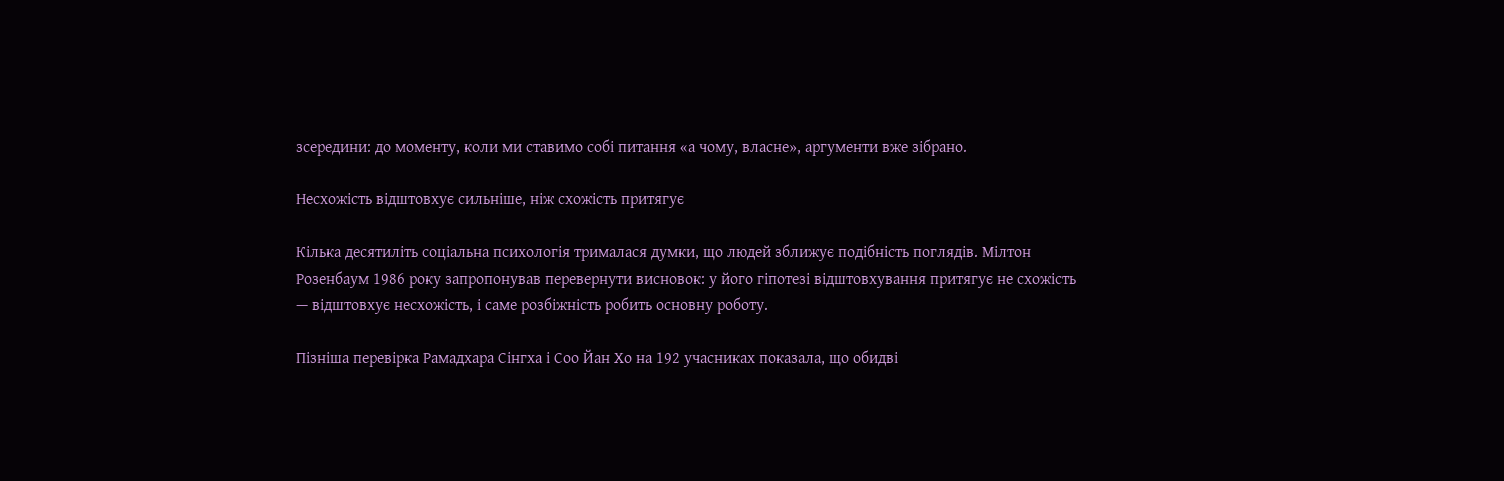зсередини: до моменту, коли ми ставимо собі питання «а чому, власне», аргументи вже зібрано.

Несхожість відштовхує сильніше, ніж схожість притягує

Кілька десятиліть соціальна психологія трималася думки, що людей зближує подібність поглядів. Мілтон Розенбаум 1986 року запропонував перевернути висновок: у його гіпотезі відштовхування притягує не схожість — відштовхує несхожість, і саме розбіжність робить основну роботу.

Пізніша перевірка Рамадхара Сінгха і Соо Йан Хо на 192 учасниках показала, що обидві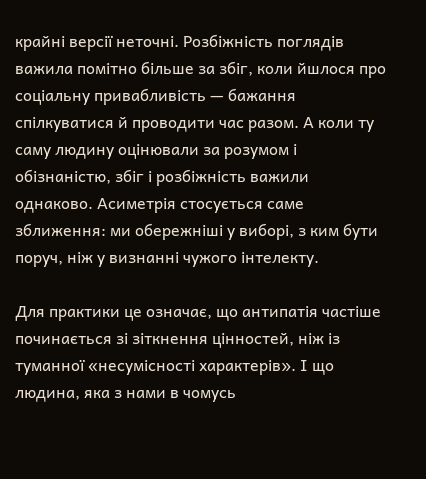крайні версії неточні. Розбіжність поглядів важила помітно більше за збіг, коли йшлося про соціальну привабливість — бажання спілкуватися й проводити час разом. А коли ту саму людину оцінювали за розумом і обізнаністю, збіг і розбіжність важили однаково. Асиметрія стосується саме зближення: ми обережніші у виборі, з ким бути поруч, ніж у визнанні чужого інтелекту.

Для практики це означає, що антипатія частіше починається зі зіткнення цінностей, ніж із туманної «несумісності характерів». І що людина, яка з нами в чомусь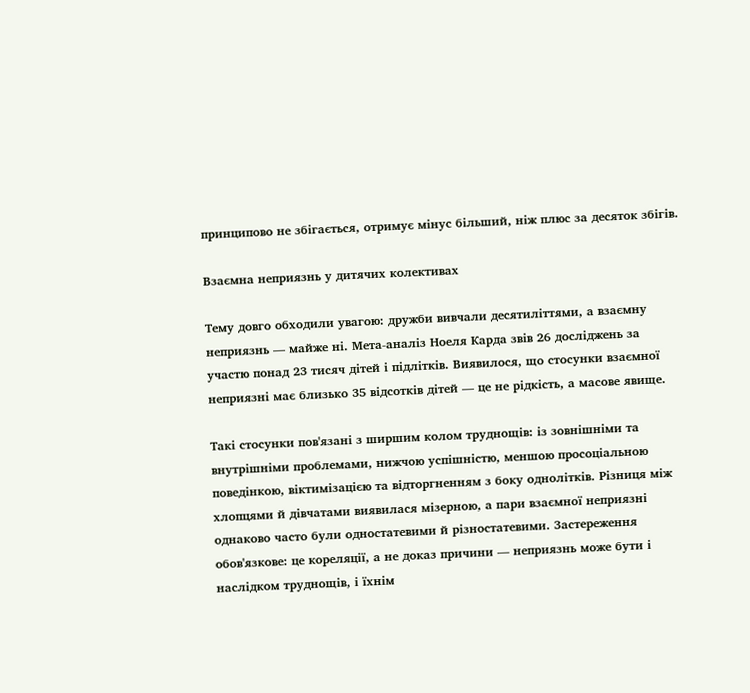принципово не збігається, отримує мінус більший, ніж плюс за десяток збігів.

Взаємна неприязнь у дитячих колективах

Тему довго обходили увагою: дружби вивчали десятиліттями, а взаємну неприязнь — майже ні. Мета-аналіз Ноеля Карда звів 26 досліджень за участю понад 23 тисяч дітей і підлітків. Виявилося, що стосунки взаємної неприязні має близько 35 відсотків дітей — це не рідкість, а масове явище.

Такі стосунки пов'язані з ширшим колом труднощів: із зовнішніми та внутрішніми проблемами, нижчою успішністю, меншою просоціальною поведінкою, віктимізацією та відторгненням з боку однолітків. Різниця між хлопцями й дівчатами виявилася мізерною, а пари взаємної неприязні однаково часто були одностатевими й різностатевими. Застереження обов'язкове: це кореляції, а не доказ причини — неприязнь може бути і наслідком труднощів, і їхнім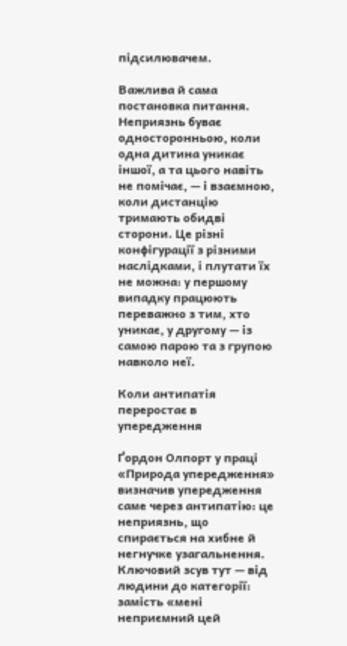підсилювачем.

Важлива й сама постановка питання. Неприязнь буває односторонньою, коли одна дитина уникає іншої, а та цього навіть не помічає, — і взаємною, коли дистанцію тримають обидві сторони. Це різні конфігурації з різними наслідками, і плутати їх не можна: у першому випадку працюють переважно з тим, хто уникає, у другому — із самою парою та з групою навколо неї.

Коли антипатія переростає в упередження

Ґордон Олпорт у праці «Природа упередження» визначив упередження саме через антипатію: це неприязнь, що спирається на хибне й негнучке узагальнення. Ключовий зсув тут — від людини до категорії: замість «мені неприємний цей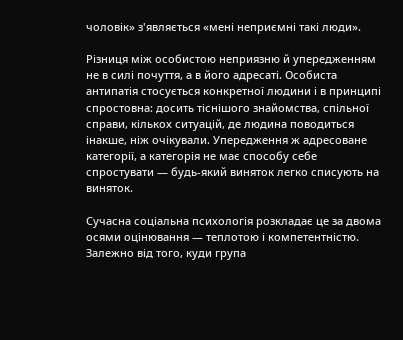чоловік» з'являється «мені неприємні такі люди».

Різниця між особистою неприязню й упередженням не в силі почуття, а в його адресаті. Особиста антипатія стосується конкретної людини і в принципі спростовна: досить тіснішого знайомства, спільної справи, кількох ситуацій, де людина поводиться інакше, ніж очікували. Упередження ж адресоване категорії, а категорія не має способу себе спростувати — будь-який виняток легко списують на виняток.

Сучасна соціальна психологія розкладає це за двома осями оцінювання — теплотою і компетентністю. Залежно від того, куди група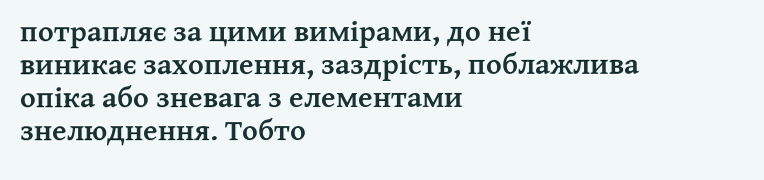потрапляє за цими вимірами, до неї виникає захоплення, заздрість, поблажлива опіка або зневага з елементами знелюднення. Тобто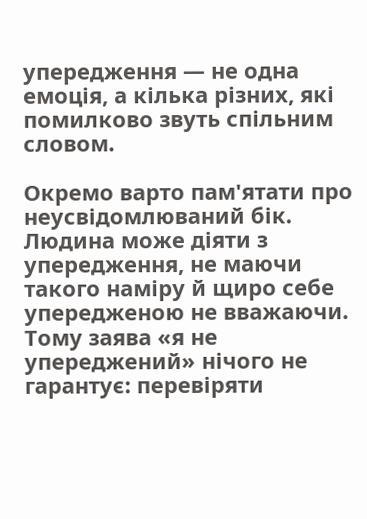упередження — не одна емоція, а кілька різних, які помилково звуть спільним словом.

Окремо варто пам'ятати про неусвідомлюваний бік. Людина може діяти з упередження, не маючи такого наміру й щиро себе упередженою не вважаючи. Тому заява «я не упереджений» нічого не гарантує: перевіряти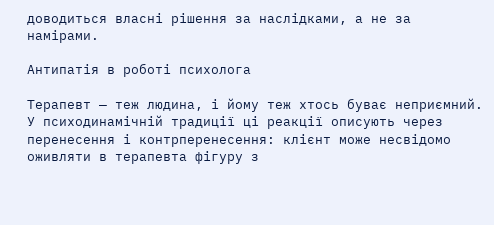доводиться власні рішення за наслідками, а не за намірами.

Антипатія в роботі психолога

Терапевт — теж людина, і йому теж хтось буває неприємний. У психодинамічній традиції ці реакції описують через перенесення і контрперенесення: клієнт може несвідомо оживляти в терапевта фігуру з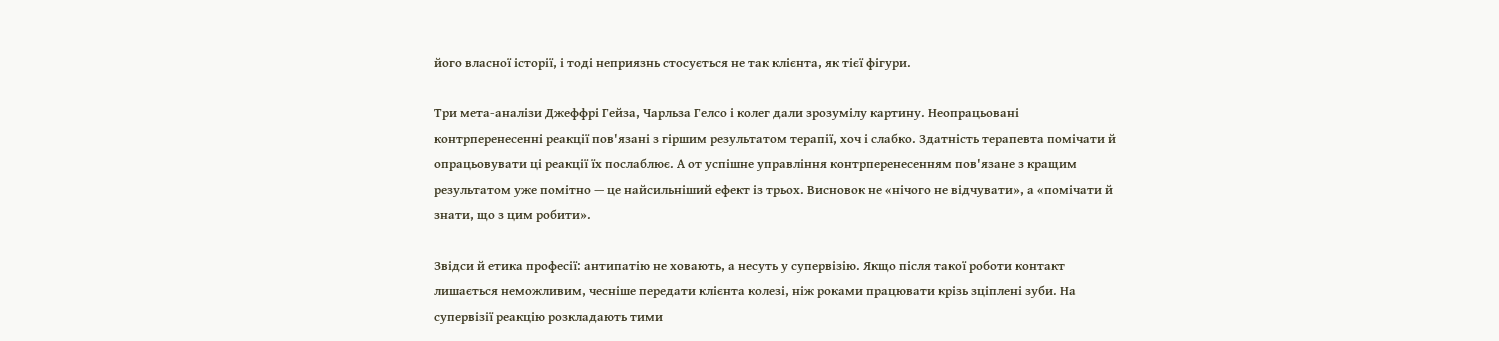його власної історії, і тоді неприязнь стосується не так клієнта, як тієї фігури.

Три мета-аналізи Джеффрі Гейза, Чарльза Гелсо і колег дали зрозумілу картину. Неопрацьовані контрперенесенні реакції пов'язані з гіршим результатом терапії, хоч і слабко. Здатність терапевта помічати й опрацьовувати ці реакції їх послаблює. А от успішне управління контрперенесенням пов'язане з кращим результатом уже помітно — це найсильніший ефект із трьох. Висновок не «нічого не відчувати», а «помічати й знати, що з цим робити».

Звідси й етика професії: антипатію не ховають, а несуть у супервізію. Якщо після такої роботи контакт лишається неможливим, чесніше передати клієнта колезі, ніж роками працювати крізь зціплені зуби. На супервізії реакцію розкладають тими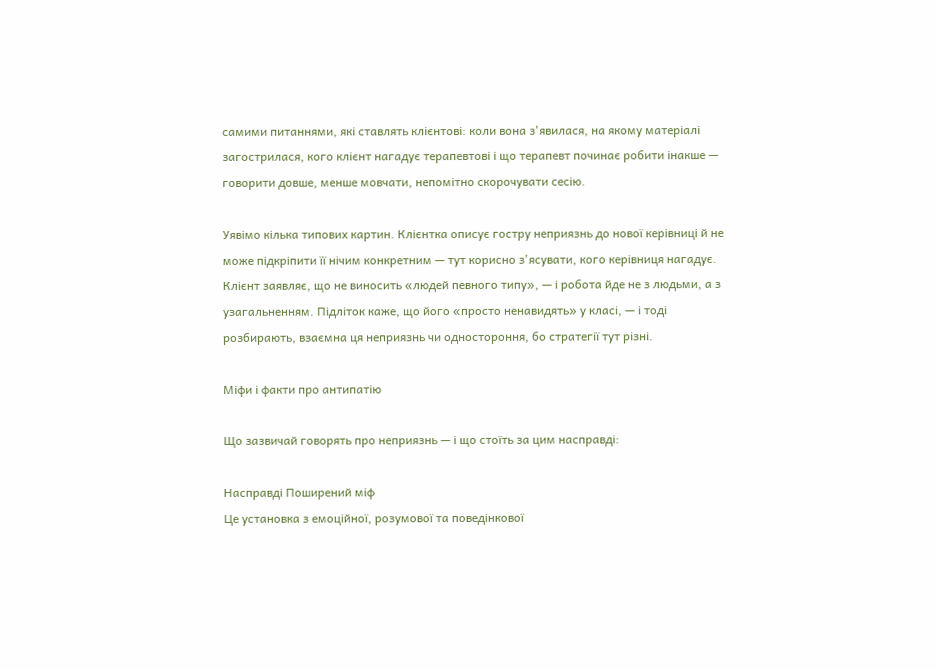самими питаннями, які ставлять клієнтові: коли вона з'явилася, на якому матеріалі загострилася, кого клієнт нагадує терапевтові і що терапевт починає робити інакше — говорити довше, менше мовчати, непомітно скорочувати сесію.

Уявімо кілька типових картин. Клієнтка описує гостру неприязнь до нової керівниці й не може підкріпити її нічим конкретним — тут корисно з'ясувати, кого керівниця нагадує. Клієнт заявляє, що не виносить «людей певного типу», — і робота йде не з людьми, а з узагальненням. Підліток каже, що його «просто ненавидять» у класі, — і тоді розбирають, взаємна ця неприязнь чи одностороння, бо стратегії тут різні.

Міфи і факти про антипатію

Що зазвичай говорять про неприязнь — і що стоїть за цим насправді:

Насправді Поширений міф
Це установка з емоційної, розумової та поведінкової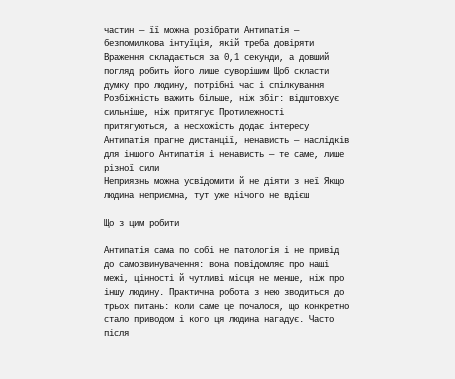частин — її можна розібрати Антипатія — безпомилкова інтуїція, якій треба довіряти
Враження складається за 0,1 секунди, а довший погляд робить його лише суворішим Щоб скласти думку про людину, потрібні час і спілкування
Розбіжність важить більше, ніж збіг: відштовхує сильніше, ніж притягує Протилежності притягуються, а несхожість додає інтересу
Антипатія прагне дистанції, ненависть — наслідків для іншого Антипатія і ненависть — те саме, лише різної сили
Неприязнь можна усвідомити й не діяти з неї Якщо людина неприємна, тут уже нічого не вдієш

Що з цим робити

Антипатія сама по собі не патологія і не привід до самозвинувачення: вона повідомляє про наші межі, цінності й чутливі місця не менше, ніж про іншу людину. Практична робота з нею зводиться до трьох питань: коли саме це почалося, що конкретно стало приводом і кого ця людина нагадує. Часто після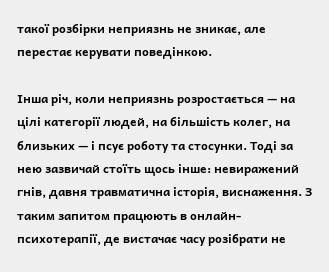такої розбірки неприязнь не зникає, але перестає керувати поведінкою.

Інша річ, коли неприязнь розростається — на цілі категорії людей, на більшість колег, на близьких — і псує роботу та стосунки. Тоді за нею зазвичай стоїть щось інше: невиражений гнів, давня травматична історія, виснаження. З таким запитом працюють в онлайн-психотерапії, де вистачає часу розібрати не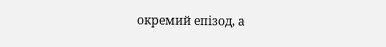окремий епізод, а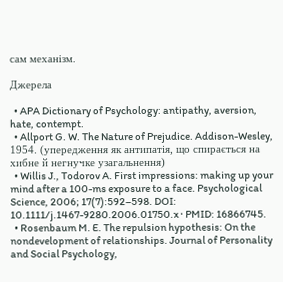сам механізм.

Джерела

  • APA Dictionary of Psychology: antipathy, aversion, hate, contempt.
  • Allport G. W. The Nature of Prejudice. Addison-Wesley, 1954. (упередження як антипатія, що спирається на хибне й негнучке узагальнення)
  • Willis J., Todorov A. First impressions: making up your mind after a 100-ms exposure to a face. Psychological Science, 2006; 17(7):592–598. DOI: 10.1111/j.1467-9280.2006.01750.x · PMID: 16866745.
  • Rosenbaum M. E. The repulsion hypothesis: On the nondevelopment of relationships. Journal of Personality and Social Psychology,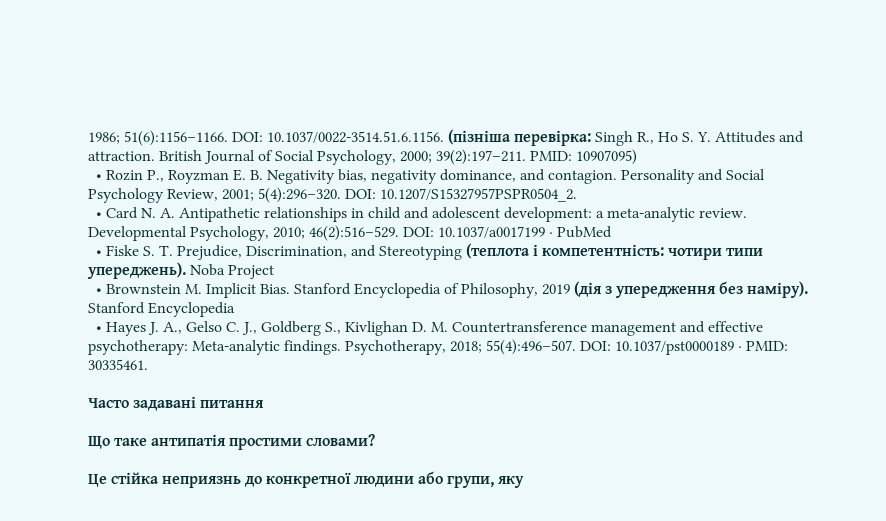1986; 51(6):1156–1166. DOI: 10.1037/0022-3514.51.6.1156. (пізніша перевірка: Singh R., Ho S. Y. Attitudes and attraction. British Journal of Social Psychology, 2000; 39(2):197–211. PMID: 10907095)
  • Rozin P., Royzman E. B. Negativity bias, negativity dominance, and contagion. Personality and Social Psychology Review, 2001; 5(4):296–320. DOI: 10.1207/S15327957PSPR0504_2.
  • Card N. A. Antipathetic relationships in child and adolescent development: a meta-analytic review. Developmental Psychology, 2010; 46(2):516–529. DOI: 10.1037/a0017199 · PubMed
  • Fiske S. T. Prejudice, Discrimination, and Stereotyping (теплота і компетентність: чотири типи упереджень). Noba Project
  • Brownstein M. Implicit Bias. Stanford Encyclopedia of Philosophy, 2019 (дія з упередження без наміру). Stanford Encyclopedia
  • Hayes J. A., Gelso C. J., Goldberg S., Kivlighan D. M. Countertransference management and effective psychotherapy: Meta-analytic findings. Psychotherapy, 2018; 55(4):496–507. DOI: 10.1037/pst0000189 · PMID: 30335461.

Часто задавані питання

Що таке антипатія простими словами?

Це стійка неприязнь до конкретної людини або групи, яку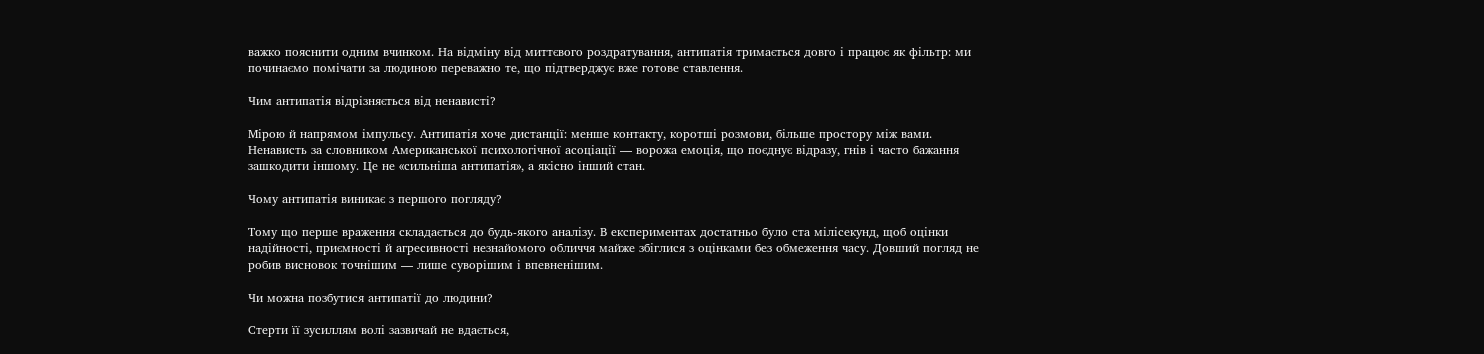важко пояснити одним вчинком. На відміну від миттєвого роздратування, антипатія тримається довго і працює як фільтр: ми починаємо помічати за людиною переважно те, що підтверджує вже готове ставлення.

Чим антипатія відрізняється від ненависті?

Мірою й напрямом імпульсу. Антипатія хоче дистанції: менше контакту, коротші розмови, більше простору між вами. Ненависть за словником Американської психологічної асоціації — ворожа емоція, що поєднує відразу, гнів і часто бажання зашкодити іншому. Це не «сильніша антипатія», а якісно інший стан.

Чому антипатія виникає з першого погляду?

Тому що перше враження складається до будь-якого аналізу. В експериментах достатньо було ста мілісекунд, щоб оцінки надійності, приємності й агресивності незнайомого обличчя майже збіглися з оцінками без обмеження часу. Довший погляд не робив висновок точнішим — лише суворішим і впевненішим.

Чи можна позбутися антипатії до людини?

Стерти її зусиллям волі зазвичай не вдається,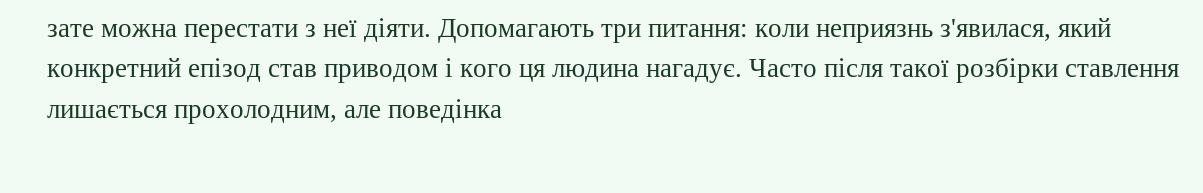зате можна перестати з неї діяти. Допомагають три питання: коли неприязнь з'явилася, який конкретний епізод став приводом і кого ця людина нагадує. Часто після такої розбірки ставлення лишається прохолодним, але поведінка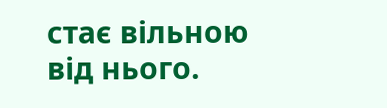стає вільною від нього.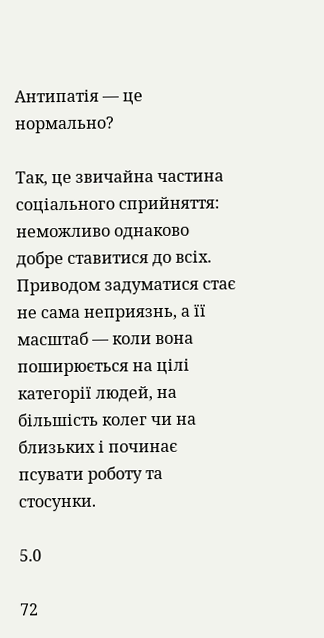Антипатія — це нормально?

Так, це звичайна частина соціального сприйняття: неможливо однаково добре ставитися до всіх. Приводом задуматися стає не сама неприязнь, а її масштаб — коли вона поширюється на цілі категорії людей, на більшість колег чи на близьких і починає псувати роботу та стосунки.

5.0

72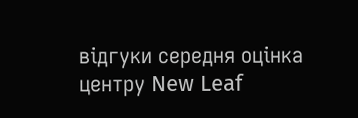відгуки середня оцінка центру New Leaf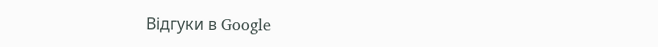Відгуки в Google